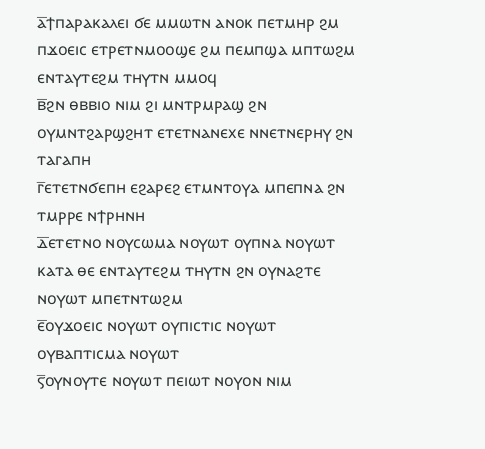ⲁ̅ϯⲡⲁⲣⲁⲕⲁⲗⲉⲓ ϭⲉ ⲙⲙⲱⲧⲛ ⲁⲛⲟⲕ ⲡⲉⲧⲙⲏⲣ ϩⲙ ⲡϫⲟⲉⲓⲥ ⲉⲧⲣⲉⲧⲛⲙⲟⲟϣⲉ ϩⲙ ⲡⲉⲙⲡϣⲁ ⲙⲡⲧⲱϩⲙ ⲉⲛⲧⲁⲩⲧⲉϩⲙ ⲧⲏⲩⲧⲛ ⲙⲙⲟϥ
ⲃ̅ϩⲛ ⲑⲃⲃⲓⲟ ⲛⲓⲙ ϩⲓ ⲙⲛⲧⲣⲙⲣⲁϣ ϩⲛ ⲟⲩⲙⲛⲧϩⲁⲣϣϩⲏⲧ ⲉⲧⲉⲧⲛⲁⲛⲉⲭⲉ ⲛⲛⲉⲧⲛⲉⲣⲏⲩ ϩⲛ ⲧⲁⲅⲁⲡⲏ
ⲅ̅ⲉⲧⲉⲧⲛϭⲉⲡⲏ ⲉϩⲁⲣⲉϩ ⲉⲧⲙⲛⲧⲟⲩⲁ ⲙⲡⲉⲡⲛⲁ ϩⲛ ⲧⲙⲣⲣⲉ ⲛϯⲣⲏⲛⲏ
ⲇ̅ⲉⲧⲉⲧⲛⲟ ⲛⲟⲩⲥⲱⲙⲁ ⲛⲟⲩⲱⲧ ⲟⲩⲡⲛⲁ ⲛⲟⲩⲱⲧ ⲕⲁⲧⲁ ⲑⲉ ⲉⲛⲧⲁⲩⲧⲉϩⲙ ⲧⲏⲩⲧⲛ ϩⲛ ⲟⲩⲛⲁϩⲧⲉ ⲛⲟⲩⲱⲧ ⲙⲡⲉⲧⲛⲧⲱϩⲙ
ⲉ̅ⲟⲩϫⲟⲉⲓⲥ ⲛⲟⲩⲱⲧ ⲟⲩⲡⲓⲥⲧⲓⲥ ⲛⲟⲩⲱⲧ ⲟⲩⲃⲁⲡⲧⲓⲥⲙⲁ ⲛⲟⲩⲱⲧ
ⲋ̅ⲟⲩⲛⲟⲩⲧⲉ ⲛⲟⲩⲱⲧ ⲡⲉⲓⲱⲧ ⲛⲟⲩⲟⲛ ⲛⲓⲙ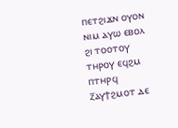ⲡⲉⲧϩⲓϫⲛ ⲟⲩⲟⲛ ⲛⲓⲙ ⲁⲩⲱ ⲉⲃⲟⲗ ϩⲓ ⲧⲟⲟⲧⲟⲩ ⲧⲏⲣⲟⲩ ⲉϥϩⲙ ⲡⲧⲏⲣϥ
ⲍ̅ⲁⲩϯϩⲙⲟⲧ ⲇⲉ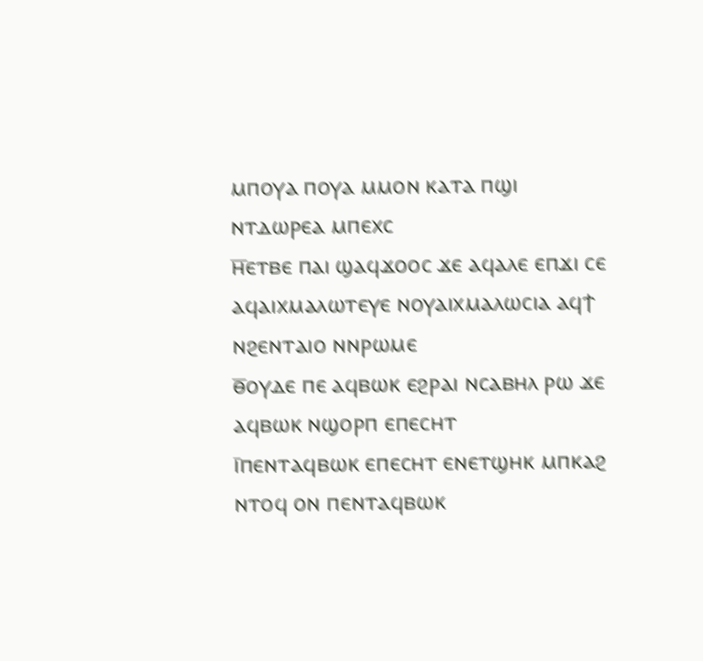ⲙⲡⲟⲩⲁ ⲡⲟⲩⲁ ⲙⲙⲟⲛ ⲕⲁⲧⲁ ⲡϣⲓ ⲛⲧⲇⲱⲣⲉⲁ ⲙⲡⲉⲭⲥ
ⲏ̅ⲉⲧⲃⲉ ⲡⲁⲓ ϣⲁϥϫⲟⲟⲥ ϫⲉ ⲁϥⲁⲗⲉ ⲉⲡϫⲓ ⲥⲉ ⲁϥⲁⲓⲭⲙⲁⲗⲱⲧⲉⲩⲉ ⲛⲟⲩⲁⲓⲭⲙⲁⲗⲱⲥⲓⲁ ⲁϥϯ ⲛϩⲉⲛⲧⲁⲓⲟ ⲛⲛⲣⲱⲙⲉ
ⲑ̅ⲟⲩⲇⲉ ⲡⲉ ⲁϥⲃⲱⲕ ⲉϩⲣⲁⲓ ⲛⲥⲁⲃⲏⲗ ⲣⲱ ϫⲉ ⲁϥⲃⲱⲕ ⲛϣⲟⲣⲡ ⲉⲡⲉⲥⲏⲧ
ⲓ̅ⲡⲉⲛⲧⲁϥⲃⲱⲕ ⲉⲡⲉⲥⲏⲧ ⲉⲛⲉⲧϣⲏⲕ ⲙⲡⲕⲁϩ ⲛⲧⲟϥ ⲟⲛ ⲡⲉⲛⲧⲁϥⲃⲱⲕ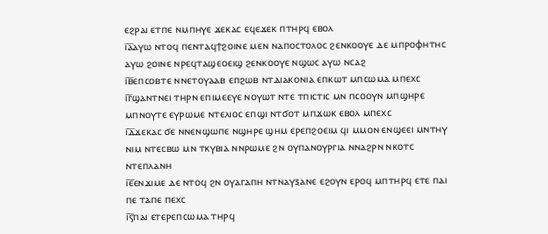ⲉϩⲣⲁⲓ ⲉⲧⲡⲉ ⲛⲙⲡⲏⲩⲉ ϫⲉⲕⲁⲥ ⲉϥⲉϫⲉⲕ ⲡⲧⲏⲣϥ ⲉⲃⲟⲗ
ⲓ̅ⲁ̅ⲁⲩⲱ ⲛⲧⲟϥ ⲡⲉⲛⲧⲁϥϯϩⲟⲓⲛⲉ ⲙⲉⲛ ⲛⲁⲡⲟⲥⲧⲟⲗⲟⲥ ϩⲉⲛⲕⲟⲟⲩⲉ ⲇⲉ ⲙⲡⲣⲟⲫⲏⲧⲏⲥ ⲁⲩⲱ ϩⲟⲓⲛⲉ ⲛⲣⲉϥⲧⲁϣⲉⲟⲉⲓϣ ϩⲉⲛⲕⲟⲟⲩⲉ ⲛϣⲱⲥ ⲁⲩⲱ ⲛⲥⲁϩ
ⲓ̅ⲃ̅ⲉⲡⲥⲟⲃⲧⲉ ⲛⲛⲉⲧⲟⲩⲁⲁⲃ ⲉⲡϩⲱⲃ ⲛⲧⲇⲓⲁⲕⲟⲛⲓⲁ ⲉⲡⲕⲱⲧ ⲙⲡⲥⲱⲙⲁ ⲙⲡⲉⲭⲥ
ⲓ̅ⲅ̅ϣⲁⲛⲧⲛⲉⲓ ⲧⲏⲣⲛ ⲉⲡⲓⲙⲉⲉⲩⲉ ⲛⲟⲩⲱⲧ ⲛⲧⲉ ⲧⲡⲓⲥⲧⲓⲥ ⲙⲛ ⲡⲥⲟⲟⲩⲛ ⲙⲡϣⲏⲣⲉ ⲙⲡⲛⲟⲩⲧⲉ ⲉⲩⲣⲱⲙⲉ ⲛⲧⲉⲗⲓⲟⲥ ⲉⲡϣⲓ ⲛⲧϭⲟⲧ ⲙⲡϫⲱⲕ ⲉⲃⲟⲗ ⲙⲡⲉⲭⲥ
ⲓ̅ⲇ̅ϫⲉⲕⲁⲥ ϭⲉ ⲛⲛⲉⲛϣⲱⲡⲉ ⲛϣⲏⲣⲉ ϣⲏⲙ ⲉⲣⲉⲡϩⲟⲉⲓⲙ ϥⲓ ⲙⲙⲟⲛ ⲉⲛϣⲉⲉⲓ ⲙⲛⲧⲏⲩ ⲛⲓⲙ ⲛⲧⲉⲥⲃⲱ ⲙⲛ ⲧⲕⲩⲃⲓⲁ ⲛⲛⲣⲱⲙⲉ ϩⲛ ⲟⲩⲡⲁⲛⲟⲩⲣⲅⲓⲁ ⲛⲛⲁϩⲣⲛ ⲛⲕⲟⲧⲥ ⲛⲧⲉⲡⲗⲁⲛⲏ
ⲓ̅ⲉ̅ⲉⲛϫⲓⲙⲉ ⲇⲉ ⲛⲧⲟϥ ϩⲛ ⲟⲩⲁⲅⲁⲡⲏ ⲛⲧⲛⲁⲩⲝⲁⲛⲉ ⲉϩⲟⲩⲛ ⲉⲣⲟϥ ⲙⲡⲧⲏⲣϥ ⲉⲧⲉ ⲡⲁⲓ ⲡⲉ ⲧⲁⲡⲉ ⲡⲉⲭⲥ
ⲓ̅ⲋ̅ⲡⲁⲓ ⲉⲧⲉⲣⲉⲡⲥⲱⲙⲁ ⲧⲏⲣϥ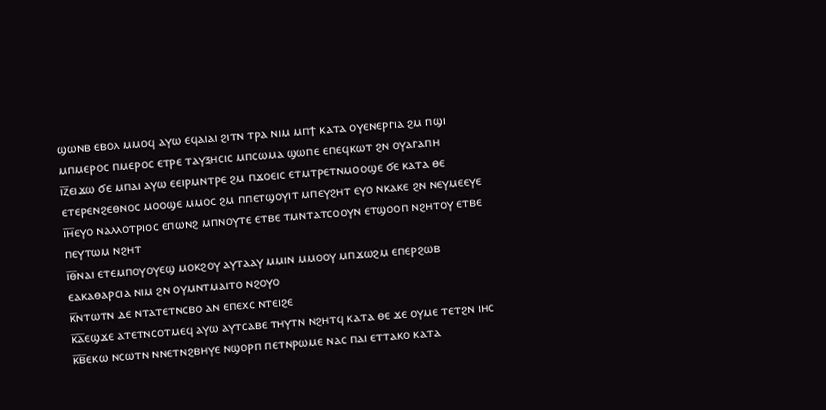ϣⲱⲛⲃ ⲉⲃⲟⲗ ⲙⲙⲟϥ ⲁⲩⲱ ⲉϥⲁⲓⲁⲓ ϩⲓⲧⲛ ⲧⲣⲁ ⲛⲓⲙ ⲙⲡϯ ⲕⲁⲧⲁ ⲟⲩⲉⲛⲉⲣⲅⲓⲁ ϩⲙ ⲡϣⲓ ⲙⲡⲙⲉⲣⲟⲥ ⲡⲙⲉⲣⲟⲥ ⲉⲧⲣⲉ ⲧⲁⲩⲝⲏⲥⲓⲥ ⲙⲡⲥⲱⲙⲁ ϣⲱⲡⲉ ⲉⲡⲉϥⲕⲱⲧ ϩⲛ ⲟⲩⲁⲅⲁⲡⲏ
ⲓ̅ⲍ̅ⲉⲓϫⲱ ϭⲉ ⲙⲡⲁⲓ ⲁⲩⲱ ⲉⲉⲓⲣⲙⲛⲧⲣⲉ ϩⲙ ⲡϫⲟⲉⲓⲥ ⲉⲧⲙⲧⲣⲉⲧⲛⲙⲟⲟϣⲉ ϭⲉ ⲕⲁⲧⲁ ⲑⲉ ⲉⲧⲉⲣⲉⲛϩⲉⲑⲛⲟⲥ ⲙⲟⲟϣⲉ ⲙⲙⲟⲥ ϩⲙ ⲡⲡⲉⲧϣⲟⲩⲓⲧ ⲙⲡⲉⲩϩⲏⲧ ⲉⲩⲟ ⲛⲕⲁⲕⲉ ϩⲛ ⲛⲉⲩⲙⲉⲉⲩⲉ
ⲓ̅ⲏ̅ⲉⲩⲟ ⲛⲁⲗⲗⲟⲧⲣⲓⲟⲥ ⲉⲡⲱⲛϩ ⲙⲡⲛⲟⲩⲧⲉ ⲉⲧⲃⲉ ⲧⲙⲛⲧⲁⲧⲥⲟⲟⲩⲛ ⲉⲧϣⲟⲟⲡ ⲛϩⲏⲧⲟⲩ ⲉⲧⲃⲉ ⲡⲉⲩⲧⲱⲙ ⲛϩⲏⲧ
ⲓ̅ⲑ̅ⲛⲁⲓ ⲉⲧⲉⲙⲡⲟⲩⲟⲩⲉϣ ⲙⲟⲕϩⲟⲩ ⲁⲩⲧⲁⲁⲩ ⲙⲙⲓⲛ ⲙⲙⲟⲟⲩ ⲙⲡϫⲱϩⲙ ⲉⲡⲉⲣϩⲱⲃ ⲉⲁⲕⲁⲑⲁⲣⲥⲓⲁ ⲛⲓⲙ ϩⲛ ⲟⲩⲙⲛⲧⲙⲁⲓⲧⲟ ⲛϩⲟⲩⲟ
ⲕ̅ⲛⲧⲱⲧⲛ ⲇⲉ ⲛⲧⲁⲧⲉⲧⲛⲥⲃⲟ ⲁⲛ ⲉⲡⲉⲭⲥ ⲛⲧⲉⲓϩⲉ
ⲕ̅ⲁ̅ⲉϣϫⲉ ⲁⲧⲉⲧⲛⲥⲟⲧⲙⲉϥ ⲁⲩⲱ ⲁⲩⲧⲥⲁⲃⲉ ⲧⲏⲩⲧⲛ ⲛϩⲏⲧϥ ⲕⲁⲧⲁ ⲑⲉ ϫⲉ ⲟⲩⲙⲉ ⲧⲉⲧϩⲛ ⲓⲏⲥ
ⲕ̅ⲃ̅ⲉⲕⲱ ⲛⲥⲱⲧⲛ ⲛⲛⲉⲧⲛϩⲃⲏⲩⲉ ⲛϣⲟⲣⲡ ⲡⲉⲧⲛⲣⲱⲙⲉ ⲛⲁⲥ ⲡⲁⲓ ⲉⲧⲧⲁⲕⲟ ⲕⲁⲧⲁ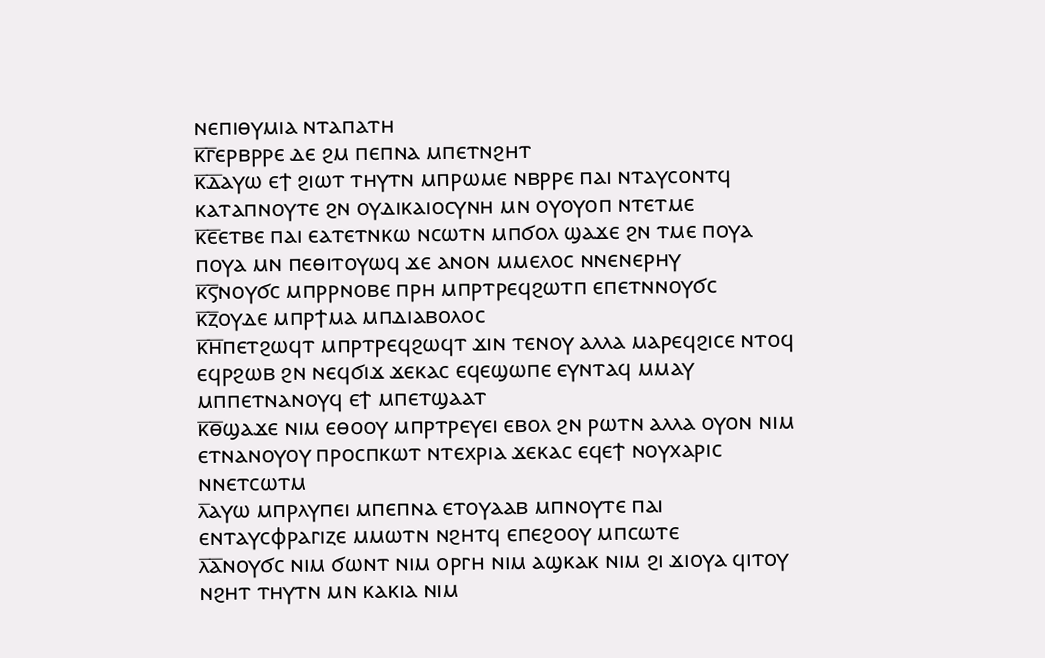ⲛⲉⲡⲓⲑⲩⲙⲓⲁ ⲛⲧⲁⲡⲁⲧⲏ
ⲕ̅ⲅ̅ⲉⲣⲃⲣⲣⲉ ⲇⲉ ϩⲙ ⲡⲉⲡⲛⲁ ⲙⲡⲉⲧⲛϩⲏⲧ
ⲕ̅ⲇ̅ⲁⲩⲱ ⲉϯ ϩⲓⲱⲧ ⲧⲏⲩⲧⲛ ⲙⲡⲣⲱⲙⲉ ⲛⲃⲣⲣⲉ ⲡⲁⲓ ⲛⲧⲁⲩⲥⲟⲛⲧϥ ⲕⲁⲧⲁⲡⲛⲟⲩⲧⲉ ϩⲛ ⲟⲩⲇⲓⲕⲁⲓⲟⲥⲩⲛⲏ ⲙⲛ ⲟⲩⲟⲩⲟⲡ ⲛⲧⲉⲧⲙⲉ
ⲕ̅ⲉ̅ⲉⲧⲃⲉ ⲡⲁⲓ ⲉⲁⲧⲉⲧⲛⲕⲱ ⲛⲥⲱⲧⲛ ⲙⲡϭⲟⲗ ϣⲁϫⲉ ϩⲛ ⲧⲙⲉ ⲡⲟⲩⲁ ⲡⲟⲩⲁ ⲙⲛ ⲡⲉⲑⲓⲧⲟⲩⲱϥ ϫⲉ ⲁⲛⲟⲛ ⲙⲙⲉⲗⲟⲥ ⲛⲛⲉⲛⲉⲣⲏⲩ
ⲕ̅ⲋ̅ⲛⲟⲩϭⲥ ⲙⲡⲣⲣⲛⲟⲃⲉ ⲡⲣⲏ ⲙⲡⲣⲧⲣⲉϥϩⲱⲧⲡ ⲉⲡⲉⲧⲛⲛⲟⲩϭⲥ
ⲕ̅ⲍ̅ⲟⲩⲇⲉ ⲙⲡⲣϯⲙⲁ ⲙⲡⲇⲓⲁⲃⲟⲗⲟⲥ
ⲕ̅ⲏ̅ⲡⲉⲧϩⲱϥⲧ ⲙⲡⲣⲧⲣⲉϥϩⲱϥⲧ ϫⲓⲛ ⲧⲉⲛⲟⲩ ⲁⲗⲗⲁ ⲙⲁⲣⲉϥϩⲓⲥⲉ ⲛⲧⲟϥ ⲉϥⲣϩⲱⲃ ϩⲛ ⲛⲉϥϭⲓϫ ϫⲉⲕⲁⲥ ⲉϥⲉϣⲱⲡⲉ ⲉⲩⲛⲧⲁϥ ⲙⲙⲁⲩ ⲙⲡⲡⲉⲧⲛⲁⲛⲟⲩϥ ⲉϯ ⲙⲡⲉⲧϣⲁⲁⲧ
ⲕ̅ⲑ̅ϣⲁϫⲉ ⲛⲓⲙ ⲉⲑⲟⲟⲩ ⲙⲡⲣⲧⲣⲉⲩⲉⲓ ⲉⲃⲟⲗ ϩⲛ ⲣⲱⲧⲛ ⲁⲗⲗⲁ ⲟⲩⲟⲛ ⲛⲓⲙ ⲉⲧⲛⲁⲛⲟⲩⲟⲩ ⲡⲣⲟⲥⲡⲕⲱⲧ ⲛⲧⲉⲭⲣⲓⲁ ϫⲉⲕⲁⲥ ⲉϥⲉϯ ⲛⲟⲩⲭⲁⲣⲓⲥ ⲛⲛⲉⲧⲥⲱⲧⲙ
ⲗ̅ⲁⲩⲱ ⲙⲡⲣⲗⲩⲡⲉⲓ ⲙⲡⲉⲡⲛⲁ ⲉⲧⲟⲩⲁⲁⲃ ⲙⲡⲛⲟⲩⲧⲉ ⲡⲁⲓ ⲉⲛⲧⲁⲩⲥⲫⲣⲁⲅⲓⲍⲉ ⲙⲙⲱⲧⲛ ⲛϩⲏⲧϥ ⲉⲡⲉϩⲟⲟⲩ ⲙⲡⲥⲱⲧⲉ
ⲗ̅ⲁ̅ⲛⲟⲩϭⲥ ⲛⲓⲙ ϭⲱⲛⲧ ⲛⲓⲙ ⲟⲣⲅⲏ ⲛⲓⲙ ⲁϣⲕⲁⲕ ⲛⲓⲙ ϩⲓ ϫⲓⲟⲩⲁ ϥⲓⲧⲟⲩ ⲛϩⲏⲧ ⲧⲏⲩⲧⲛ ⲙⲛ ⲕⲁⲕⲓⲁ ⲛⲓⲙ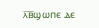ⲗ̅ⲃ̅ϣⲱⲡⲉ ⲇⲉ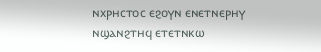ⲛⲭⲣⲏⲥⲧⲟⲥ ⲉϩⲟⲩⲛ ⲉⲛⲉⲧⲛⲉⲣⲏⲩ ⲛϣⲁⲛϩⲧⲏϥ ⲉⲧⲉⲧⲛⲕⲱ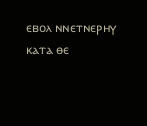ⲉⲃⲟⲗ ⲛⲛⲉⲧⲛⲉⲣⲏⲩ ⲕⲁⲧⲁ ⲑⲉ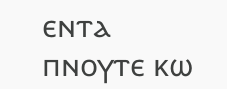ⲉⲛⲧⲁ ⲡⲛⲟⲩⲧⲉ ⲕⲱ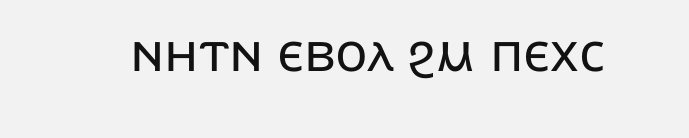ⲛⲏⲧⲛ ⲉⲃⲟⲗ ϩⲙ ⲡⲉⲭⲥ